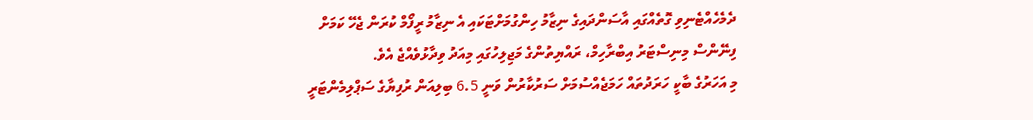ދެމެހެއްޓެނިވި ގޮތެއްގައި އާސަންދައިގެ ނިޒާމު ހިންގުމަށްޓަކައި އެ ނިޒާމު ރީފޯމް ކުރަން ޖެހޭ ކަމަށް ފިނޭންސް މިނިސްޓަރު އިބްރާހިމް، ރައްޔިތުންގެ މަޖިލިހުގައި މިއަދު ވިދާޅުވެއްޖެ އެވެ.
މި އަހަރުގެ ބާކީ ހަރަދުތައް ހަމަޖެއްސުމަށް ސަރުކާރުން ވަނީ 6.5 ބިލިއަން ރުފިޔާގެ ސަޕްލިމެންޓަރީ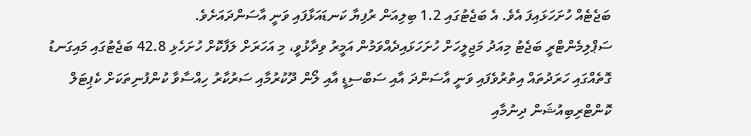ބަޖެޓެއް ހުށަހަޅައިފަ އެވެ. އެ ބަޖެޓުގައި 1.2 ބިލިއަން ރުފިޔާ ކަނޑައަޅާފައި ވަނީ އާސަންދައަށެވެ.
ސަޕްލިމެންޓްރީ ބަޖެޓު މިއަދު މަޖިލީހަށް ހުށަހަޅައިދެއްވަމުން އަމީރު ވިދާޅުވީ، މި އަހަރަށް ލަފާކޮށް ހުށަހެޅި 42.8 ބަޖެޓުގައި މައިގަނޑު ގޮތެއްގައި ހަރަދުތައް އިތުރުވެފައި ވަނީ އާސަންދަ އާއި ސަބްސިޑީ އާއި ލޯން ދޫކުރުމާއި ސަރުކާރު ހިއްސާވާ ކުންފުނިތަކަށް ކެޕިޓަލް ކޮންޓްރިބިއުޝަން ދިނުމާއި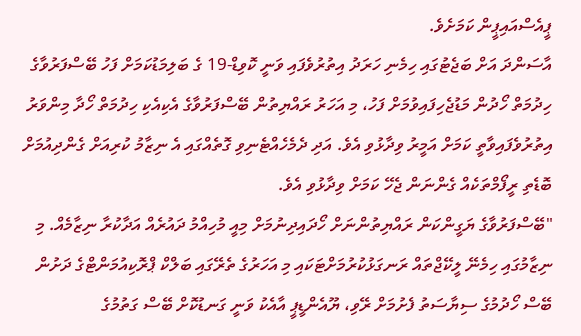ޕީއެސްއައިޕީން ކަމަށެވެ.
އާސަންދަ އަށް ބަޖެޓުގައި ހިމެނި ހަރަދު އިތުރުވެފައި ވަނީ ކޮވިޑް-19 ގެ ބަލިމަޑުކަމަށް ފަހު ބޭސްފަރުވާގެ ހިދުމަތް ހޯދުން މަޑުޖެހިފައިވުމަށް ފަހު، މި އަހަރު ރައްޔިތުން ބޭސްފަރުވާގެ އެކިއެކި ހިދުމަތް ހޯދާ މިންވަރު އިތުރުވެފައިވާތީ ކަމަށް އަމީރު ވިދާޅުވި އެވެ. އަދި ދެމެހެއްޓެނިވި ގޮތެއްގައި އެ ނިޒާމު ކުރިއަށް ގެންދިއުމަށް ބޮޑެތި ރީފޯމްތަކެއް ގެންނަން ޖެހޭ ކަމަށް ވިދާޅުވި އެވެ.
"ބޭސްފަރުވާގެ ޔަގީންކަން ރައްޔިތުންނަށް ހޯދައިދިނުމަށް މިއީ މުހިއްމު ދައުރެއް އަދާކުރާ ނިޒާމެއް. މި ނިޒާމުގައި ހިމެނޭ ލީކޭޖްތައް ރަނގަޅުކުރުމަށްޓަކައި މި އަހަރުގެ ތެރޭގައި ބަލްކް ޕްރޮކިއުމަންޓްގެ ދަށުން ބޭސް ހޯދުމުގެ ސިޔާސަތު ފެށުމަށް ރޭވި، ޔޫއެންޑީޕީ އާއެކު ވަނީ ގަނޑުކޮށް ބޭސް ގަތުމުގެ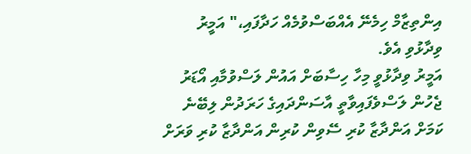އިންތިޒާމް ހިމެނޭ އެއްބަސްވުމެއް ހަދާފައި،" އަމީރު ވިދާޅުވި އެވެ.
އަމީރު ވިދާޅުވީ މިހާ ހިސާބަށް އައުން ލަސްވުމާއި އޯޑަރު ޖެހުން ލަސްވެފައިވާތީ އާސަންދައިގެ ހަރަދުން ލިބޭނެ ކަމަށް އަންދާޒާ ކުރި ސޭވިން ކުރިން އަންދާޒާ ކުރި ވަރަށް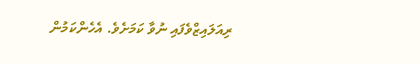ރިއަލައިޒްވެފައި ނުވާ ކަމަށެވެ. އެހެންކަމުން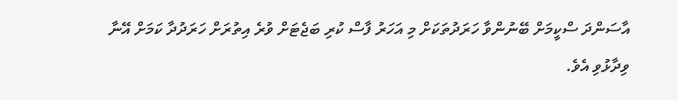އާސަންދަ ސްކީމަށް ބޭނުންވާ ހަރަދުތަކަށް މި އަހަރު ފާސް ކުރި ބަޖެޓަށް ވުރެ އިތުރަށް ހަރަދުދާ ކަމަށް އޭނާ ވިދާޅުވި އެވެ.